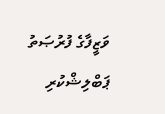ވަޒީފާގެ ފުރުޞަތު
ޕަބްލިޝްކުރި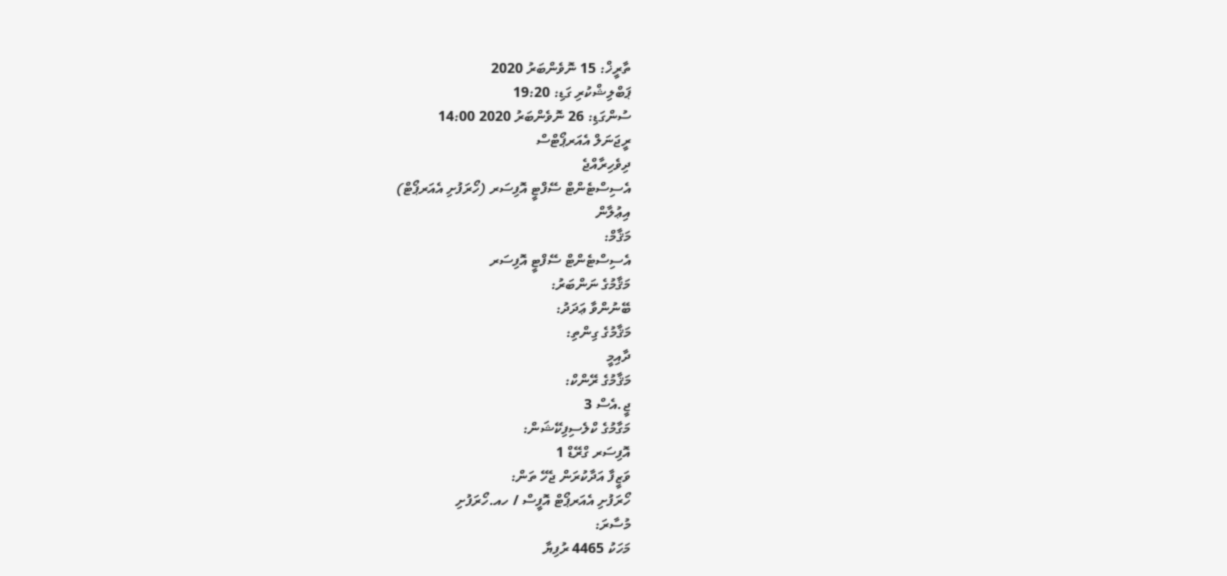ތާރީޚް: 15 ނޮވެންބަރު 2020
ޕަބްލިޝްކުރި ގަޑި: 19:20
ސުންގަޑި: 26 ނޮވެންބަރު 2020 14:00
ރީޖަނަލް އެއަރޕޯޓްސް
ދިވެހިރާއްޖެ
އެސިސްޓެންޓް ސޭފްޓީ އޮފިސަރ (ހޯރަފުށި އެއަރޕޯޓް)
އިޢުލާން
މަޤާމް:
އެސިސްޓެންޓް ސޭފްޓީ އޮފިސަރ
މަޤާމުގެ ނަންބަރު:
ބޭނުންވާ ޢަދަދު:
މަޤާމުގެ ގިންތި:
ދާއިމީ
މަޤާމުގެ ރޭންކް:
ޖީ.އެސް 3
މަގާމުގެ ކްލެސިފިކޭޝަން:
އޮފިސަރ ގްރޭޑް 1
ވަޒީފާ އަދާކުރަން ޖެހޭ ތަން:
ހޯރަފުށި އެއަރޕޯޓް އޮފީސް / ހއ.ހޯރަފުށި
މުސާރަ:
މަހަކު 4465 ރުފިޔާ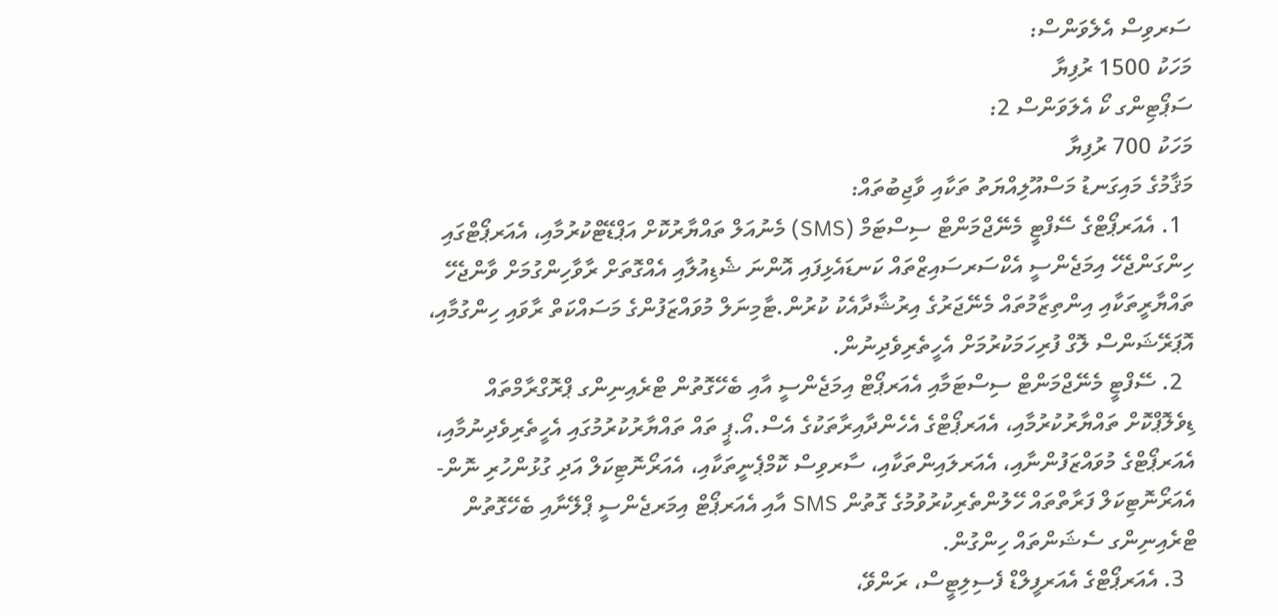ސަރވިސް އެލެވަންސް:
މަހަކު 1500 ރުފިޔާ
ސަޕޯޓިންގ ކޯ އެލަވަންސް 2:
މަހަކު 700 ރުފިޔާ
މަޤާމުގެ މައިގަނޑު މަސްއޫލިއްޔަތު ތަކާއި ވާޖިބުތައް:
  1. އެއަރޕޯޓްގެ ސޭފްޓީ މެނޭޖްމަންޓް ސިސްޓަމް (SMS) މެނުއަލް ތައްޔާރުކޮށް އަޕްޑޭޓްކުރުމާއި، އެއަރޕޯޓްގައި ހިންގަންޖެހޭ އިމަޖެންސީ އެކްސަރސައިޒްތައް ކަނޑައެޅިފައި އޮންނަ ޝެޑިއުލާއި އެއްގޮތަށް ރާވާހިންގުމަށް ވާންޖެހޭ ތައްޔާރީތަކާއި އިންތިޒާމުތައް މެނޭޖަރުގެ އިރުޝާދާއެކު ކުރުން.ޓާމިނަލް މުވައްޒަފުންގެ މަސައްކަތް ރާވައި ހިންގުމާއި، އޮޕަރޭޝަންސް ލޮގް ފުރިހަމަކުރުމަށް އެހީތެރިވެދިނުން.
  2. ސޭފްޓީ މެނޭޖްމަންޓް ސިސްޓަމާއި އެއަރޕޯޓް އިމަޖެންސީ އާއި ބެހޭގޮތުން ޓްރެއިނިންގ ޕްރޮގްރާމްތައް ޑިވެލޮޕްކޮށް ތައްޔާރުކުރުމާއި، އެއަރޕޯޓްގެ އެހެންދާއިރާތަކުގެ އެސް.އޯ.ޕީ ތައް ތައްޔާރުކުރުމުގައި އެހީތެރިވެދިނުމާއި، އެއަރޕޯޓްގެ މުވައްޒަފުންނާއި، އެއަރލައިންތަކާއި، ސާރވިސް ކޮމްޕެނީތަކާއި، އެއަރޯނޮޓިކަލް އަދި ގުޅުންހުރި ނޮން-އެއަރޯނޮޓިކަލް ފަރާތްތައް ހޭލުންތެރިކުރުވުމުގެ ގޮތުން SMS އާއި އެއަރޕޯޓް އިމަރޖެންސީ ޕްލޭނާއި ބެހޭގޮތުން ޓްރެއިނިންގ ސެޝަންތައް ހިންގުން.
  3. އެއަރޕޯޓްގެ އެއަރފީލްޑް ފެސިލިޓީސް، ރަންވޭ،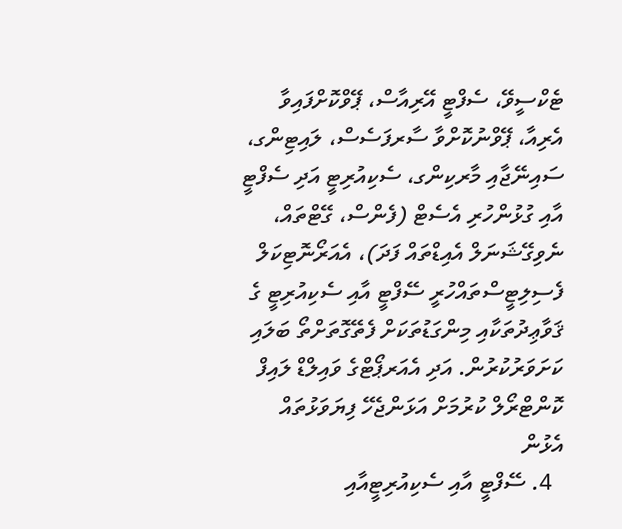ޓެކްސީވޭ، ސެފްޓީ އޭރިއާސް، ޕޭވްކޮށްފައިވާ އެރިއާ، ޕޭވްނުކޮށްވާ ސާރފަސެސް، ލައިޓިންގ، ސައިނޭޖާއި މާރކިންގ، ސެކިއުރިޓީ އަދި ސެފްޓީ އާއި ގުޅުންހުރި އެސެޓް (ފެންސް، ގޭޓްތައް، ނެވިގޭޝަނަލް އެއިޑްތައް ފަދަ)، އެއަރޯނޮޓިކަލް ފެސިލިޓީސްތައްހުރީ ސޭފްޓީ އާއި ސެކިއުރިޓީ ގެ ޤަވާޢިދުތަކާއި މިންގަޑުތަކަށް ފެތޭގޮތަށްތޯ ބަލައި ކަށަވަރުކުރުން. އަދި އެއަރޕޯޓްގެ ވައިލްޑް ލައިފް ކޮންޓްރޯލް ކުރުމަށް އަޅަންޖެހޭ ފިޔަވަޅުތައް އެޅުން
  4. ސޭފްޓީ އާއި ސެކިއުރިޓީއާއި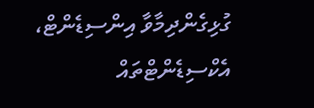ގުޅިގެންދިމާވާ އިންސިޑެންޓް، އެކްސިޑެންޓްތައް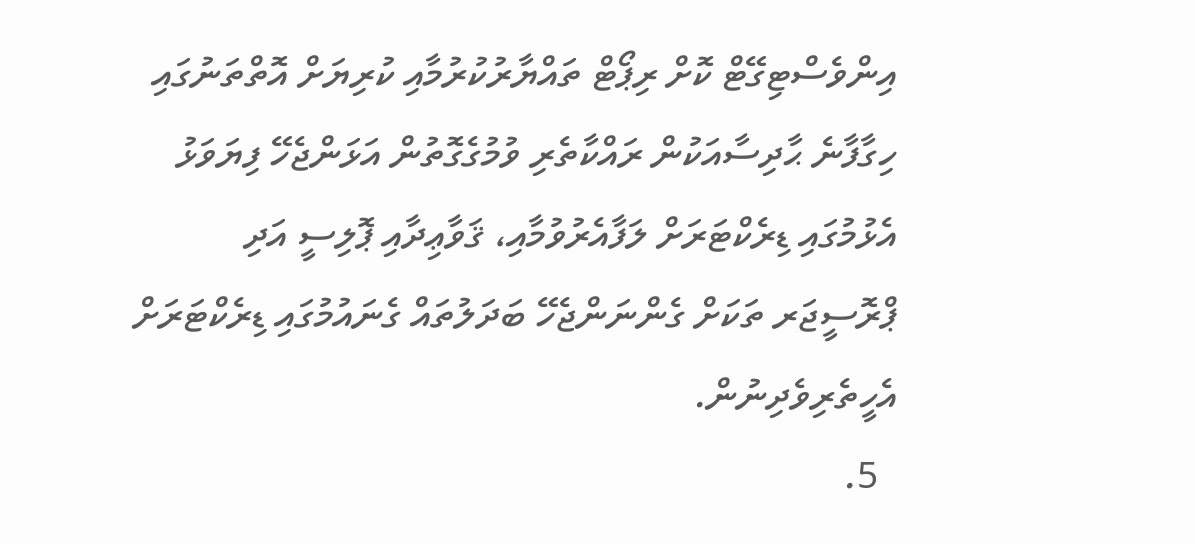އިންވެސްޓިގޭޓް ކޮށް ރިޕޯޓް ތައްޔާރުކުރުމާއި ކުރިޔަށް އޮތްތަނުގައި ހިގާފާނެ ޙާދިސާއަކުން ރައްކާތެރި ވުމުގެގޮތުން އަޅަންޖެހޭ ފިޔަވަޅު އެޅުމުގައި ޑިރެކްޓަރަށް ލަފާއެރުވުމާއި، ޤަވާޢިދާއި ޕޮލިސީ އަދި ޕްރޮސީޖަރ ތަކަށް ގެންނަންޖެހޭ ބަދަލުތައް ގެނައުމުގައި ޑިރެކްޓަރަށް އެހީތެރިވެދިނުން.
  5.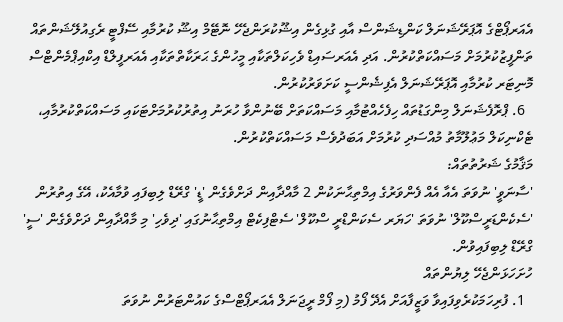އެއަރޕޯޓްގެ އޮޕަރޭޝަނަލް ކަންޑިޝަންސް އާއި ގުޅިގެން އިޝޫކުރަންޖެހޭ ނޮޓޭމް އިޝޫ ކުރުމާއި ސޭފްޓީ ރެގިއުލޭޝަންތައް ތަންފީޒުކުރުމަށް މަސައްކަތްކުރުން. އަދި އެއަރސައިޑް ވެހިކަލްތަކާއި މީހުންގެ ޙަރަކާތްތަކާއި އެއަރފީލްޑް އިކްއިޕްމެންޓްސް މޮނިޓަރ ކުރުމާއި އޮޕަރޭޝަނަލް އެފިޝެންސީ ކަށަވަރުކުރުން.
  6. ޕްރޮފެޝަނަލް މިންގަޑުތައް ހިފެހެއްޓުމާއި މަސައްކަތަށް ބޭނުންވާ ހުރަނު އިތުރުކުރުމަށްޓަކައި މަސައްކަތްކުރުމާއި، ޓެކްނިކަލް މަޢުލޫމާތު މުއްސަދި ކުރުމަށް އަބަދުވެސް މަސައްކަތްކުރުން.
މަޤާމުގެ ޝަރުތުތައް:
'ސާނަވީ' ނުވަތަ އެއާ އެއް ފެންވަރުގެ އިމްތިޙާނަކުން 2 މާއްދާއިން ދަށްވެގެން 'ޑީ' ގްރޭޑް ލިބިފައި ވުމާއެކު، އޭގެ އިތުރުން 'ސެކެންޑަރީސްކޫލް' ނުވަތަ 'ހަޔަރ ސެކަންޑްރީ ސްކޫލް' ސެޓްފިކެޓް އިމްތިޙާނުގައި 'ދިވެހި' މި މާއްދާއިން ދަށްވެގެން 'ސީ' ގްރޭޑް ލިބިފައިވުން.
ހުށަހަޅަންޖެހޭ ލިޔުންތައް
  1. ފުރިހަމަކުރެވިފައިވާ ވަޒީފާއަށް އެދޭ ފޯމު (މި ފޯމް ރީޖަނަލް އެއަރޕޯޓްސްގެ ކައުންޓަރުން ނުވަތަ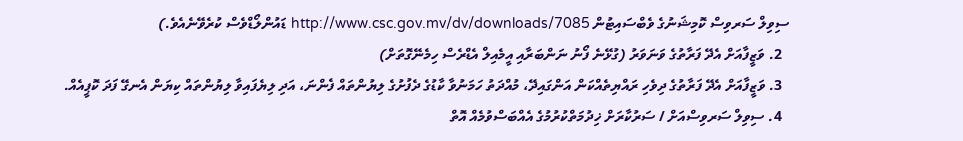ސިވިލް ސަރވިސް ކޮމިޝަނުގެ ވެބްސައިޓުން http://www.csc.gov.mv/dv/downloads/7085 ޑައުންލޯޑްވެސް ކުރެވޭނެއެވެ.)
  2. ވަޒީފާއަށް އެދޭ ފަރާތުގެ ވަނަވަރު (ގުޅޭނެ ފޯނު ނަންބަރާއި އީމެއިލް އެޑްރެސް ހިމެނޭގޮތަށް)
  3. ވަޒީފާއަށް އެދޭ ފަރާތުގެ ދިވެހި ރައްޔިތެއްކަން އަންގައިދޭ، މުއްދަތު ހަމަނުވާ ކާޑުގެ ދެފުށުގެ ލިޔުންތައް ފެންނަ، އަދި ލިޔެފައިވާ ލިޔުންތައް ކިޔަން އެނގޭ ފަދަ ކޮޕީއެއް.
  4. ސިވިލް ސަރވިސްއަށް / ސަރުކާރަށް ޚިދުމަތްކުރުމުގެ އެއްބަސްވުމެއް އޮތް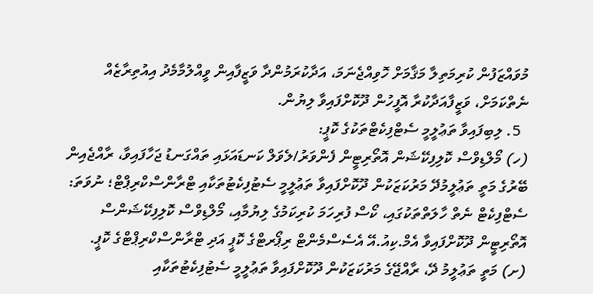މުވައްޒަފުން ކުރިމަތިލާ މަޤާމަށް ހޮވިއްޖެނަމަ، އަދާކުރަމުންދާ ވަޒީފާއިން ވީއްލުމާމެދު އިއުތިރާޒެއް ނެތްކަމަށް، ވަޒީފާއަދާކުރާ އޮފީހުން ދޫކޮށްފައިވާ ލިޔުން.
  5. ލިބިފައިވާ ތަޢުލީމީ ސެޓްފިކެޓްތަކުގެ ކޮޕީ:
(ހ) މޯލްޑިވްސް ކޮލިފިކޭޝަން އޮތޯރިޓީން ފެންވަރު/ލެވަލް ކަނޑައަޅައި ތައްގަނޑު ޖަހާފައިވާ، ރާއްޖެއިން ބޭރުގެ މަތީ ތަޢުލީމުދޭ މަރުކަޒަކުން ދޫކޮށްފައިވާ ތަޢުލީމީ ސެޓުފިކެޓުތަކާއި ޓްރާންސްކްރިޕްޓް؛ ނުވަތަ: ސެޓްފިކެޓް ނެތް ހާލަތްތަކުގައި، ކޯސް ފުރިހަމަ ކުރިކަމުގެ ލިޔުމާއި، މޯލްޑިވްސް ކޮލިފިކޭޝަންސް އޮތޯރިޓީން ދޫކޮށްފައިވާ އެމް.ކިއު.އޭ އެސެސްމެންޓް ރިޕޯރޓްގެ ކޮޕީ އަދި ޓްރާންސްކްރިޕްޓްގެ ކޮޕީ.
(ށ) މަތީ ތަޢުލީމު ދޭ، ރާއްޖޭގެ މަރުކަޒަކުން ދޫކޮށްފައިވާ ތަޢުލީމީ ސެޓުފިކެޓުތަކާއި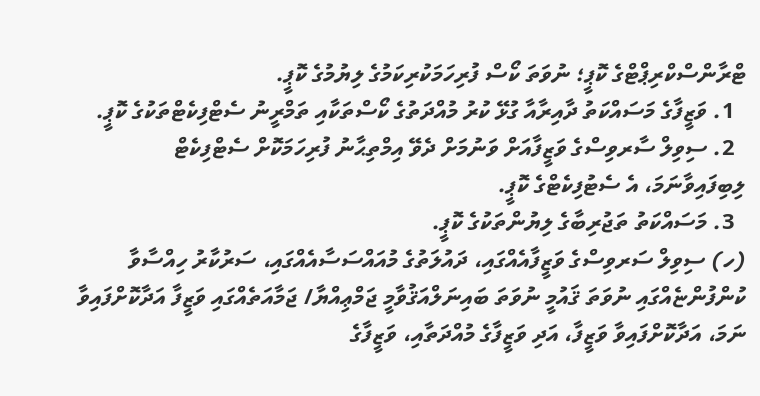ޓްރާންސްކްރިޕްޓްގެ ކޮޕީ؛ ނުވަތަ ކޯސް ފުރިހަމަކުރިކަމުގެ ލިޔުމުގެ ކޮޕީ.
  1. ވަޒީފާގެ މަސައްކަތު ދާއިރާއާ ގުޅޭ ކުރު މުއްދަތުގެ ކޯސްތަކާއި ތަމްރީނު ސެޓްފިކެޓްތަކުގެ ކޮޕީ.
  2. ސިވިލް ސާރވިސްގެ ވަޒީފާއަށް ވަނުމަށް ދެވޭ އިމްތިޙާނު ފުރިހަމަކޮށް ސެޓްފިކެޓް ލިބިފައިވާނަމަ، އެ ސެޓުފިކެޓްގެ ކޮޕީ.
  3. މަސައްކަތު ތަޖުރިބާގެ ލިޔުންތަކުގެ ކޮޕީ.
(ހ) ސިވިލް ސަރވިސްގެ ވަޒީފާއެއްގައި، ދައުލަތުގެ މުއައްސަސާއެއްގައި، ސަރުކާރު ހިއްސާވާ ކުންފުންޏެއްގައި ނުވަތަ ޤައުމީ ނުވަތަ ބައިނަލްއަޤުވާމީ ޖަމްޢިއްޔާ/ ޖަމާއަތެއްގައި ވަޒީފާ އަދާކޮށްފައިވާ ނަމަ، އަދާކޮށްފައިވާ ވަޒީފާ، އަދި ވަޒީފާގެ މުއްދަތާއި، ވަޒީފާގެ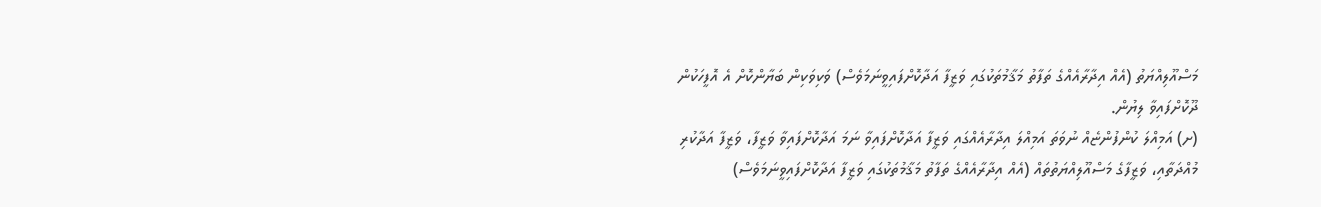މަސްއޫލިއްޔަތު (އެއް އިދާރާއެއްގެ ތަފާތު މަޤާމުތަކުގައި ވަޒީފާ އަދާކޮށްފައިވީނަމަވެސް) ވަކިވަކިން ބަޔާންކޮށް އެ އޮފީހަކުން ދޫކޮށްފައިވާ ލިޔުން.
(ށ) އަމިއްލަ ކުންފުންޏެއް ނުވަތަ އަމިއްލަ އިދާރާއެއްގައި ވަޒީފާ އަދާކޮށްފައިވާ ނަމަ އަދާކޮށްފައިވާ ވަޒީފާ، ވަޒީފާ އަދާކުރި މުއްދަތާއި، ވަޒީފާގެ މަސްއޫލިއްޔަތުތައް (އެއް އިދާރާއެއްގެ ތަފާތު މަޤާމުތަކުގައި ވަޒީފާ އަދާކޮށްފައިވީނަމަވެސް)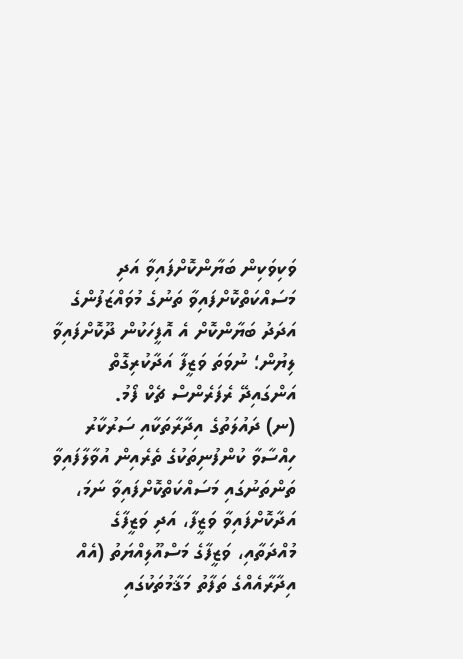ވަކިވަކިން ބަޔާންކޮށްފައިވާ އަދި މަސައްކަތްކޮށްފައިވާ ތަނުގެ މުވައްޒަފުންގެ އަދަދު ބަޔާންކޮށް އެ އޮފީހަކުން ދޫކޮށްފައިވާ ލިޔުން؛ ނުވަތަ ވަޒީފާ އަދާކުރިގޮތް އަންގައިދޭ ރެފަރެންސް ޗެކް ފޯމު.
(ނ) ދައުލަތުގެ އިދާރާތަކާއި ސަރުކާރު ހިއްސާވާ ކުންފުނިތަކުގެ ތެރެއިން އުވާލާފައިވާ ތަންތަނުގައި މަސައްކަތްކޮށްފައިވާ ނަމަ،  އަދާކޮށްފައިވާ ވަޒީފާ، އަދި ވަޒީފާގެ މުއްދަތާއި، ވަޒީފާގެ މަސްއޫލިއްޔަތު (އެއް އިދާރާއެއްގެ ތަފާތު މަޤާމުތަކުގައި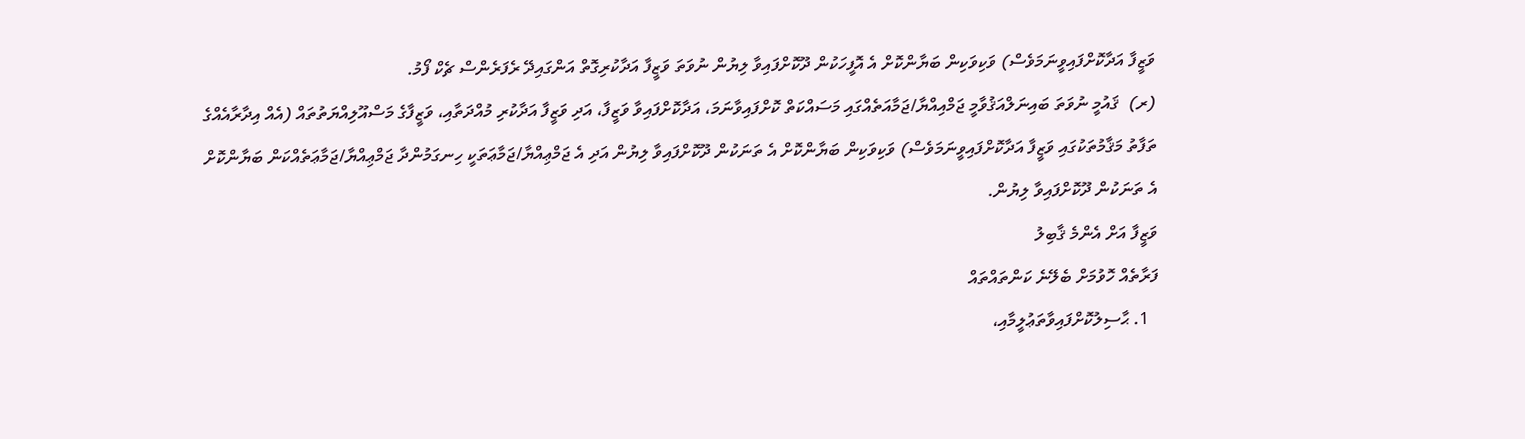ވަޒީފާ އަދާކޮށްފައިވީނަމަވެސް) ވަކިވަކިން ބަޔާންކޮށް އެ އޮފީހަކުން ދޫކޮށްފައިވާ ލިޔުން ނުވަތަ ވަޒީފާ އަދާކުރިގޮތް އަންގައިދޭ ރެފަރެންސް ޗެކް ފޯމު.
(ރ)  ޤައުމީ ނުވަތަ ބައިނަލްއަޤުވާމީ ޖަމްއިއްޔާ/ޖަމާއަތެއްގައި މަސައްކަތް ކޮށްފައިވާނަމަ، އަދާކޮށްފައިވާ ވަޒީފާ، އަދި ވަޒީފާ އަދާކުރި މުއްދަތާއި، ވަޒީފާގެ މަސްއޫލިއްޔަތުތައް (އެއް އިދާރާއެއްގެ ތަފާތު މަޤާމުތަކުގައި ވަޒީފާ އަދާކޮށްފައިވީނަމަވެސް) ވަކިވަކިން ބަޔާންކޮށް އެ ތަނަކުން ދޫކޮށްފައިވާ ލިޔުން އަދި އެ ޖަމްޢިއްޔާ/ޖަމާޢަތަކީ ހިނގަމުންދާ ޖަމްޢިއްޔާ/ޖަމާޢަތެއްކަން ބަޔާންކޮށް އެ ތަނަކުން ދޫކޮށްފައިވާ ލިޔުން.
ވަޒީފާ އަށް އެންމެ ޤާބިލު
ފަރާތެއް ހޮވުމަށް ބެލޭނެ ކަންތައްތައް
  1. ޙާސިލުކޮށްފައިވާތަޢުލީމާއި،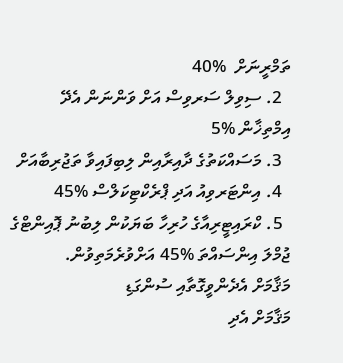ތަމްރީނަށް  %40
  2. ސިވިލް ސަރވިސް އަށް ވަންނަން އެދޭ އިމްތިޚާން %5
  3. މަސައްކަތުގެ ދާއިރާއިން ލިބިފައިވާ ތަޖުރިބާއަށް
  4. އިންޓަރވިއު އަދި ޕްރެކްޓިކަލްސް %45
  5. ކްރައިޓީރިއާގެ ހުރިހާ ބަޔަކުން ލިބުނު ޕޮއިންޓްގެ ޖުމްލަ އިންސައްތަ %45 އަށްވުރެމަތިވުން.
މަޤާމަށް އެދެންވީގޮތާއި ސުންގަޑި
މަޤާމަށް އެދި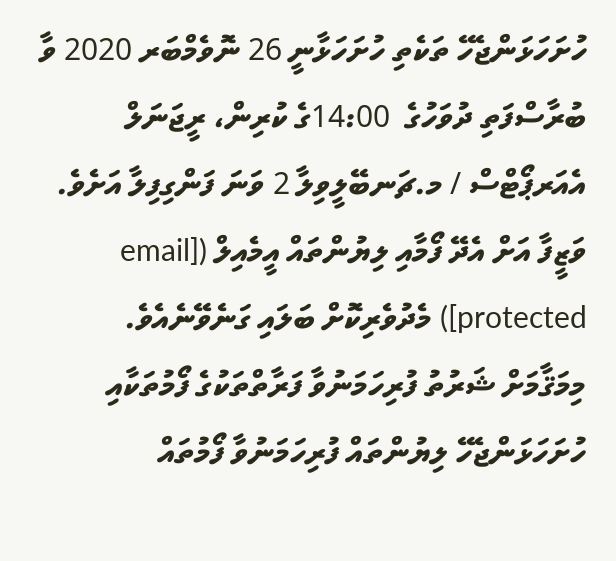ހުށަހަޅަންޖެހޭ ތަކެތި ހުށަހަޅާނީ 26 ނޮވެމްބަރ 2020 ވާ ބުރާސްފަތި ދުވަހުގެ  14:00ގެ ކުރިން، ރީޖަނަލް އެއަރޕޯޓްސް / މ.ޗަނބޭލީވިލާ 2 ވަނަ ފަންގިފިލާ އަށެވެ. ވަޒީފާ އަށް އެދޭ ފޯމާއި ލިޔުންތައް އީމެއިލް ([email protected]) މެދުވެރިކޮށް ބަލައި ގަނެވޭނެއެވެ. މިމަޤާމަށް ޝަރުތު ފުރިހަމަނުވާ ފަރާތްތަކުގެ ފޯމުތަކާއި ހުށަހަޅަންޖެހޭ ލިޔުންތައް ފުރިހަމަނުވާ ފޯމުތައް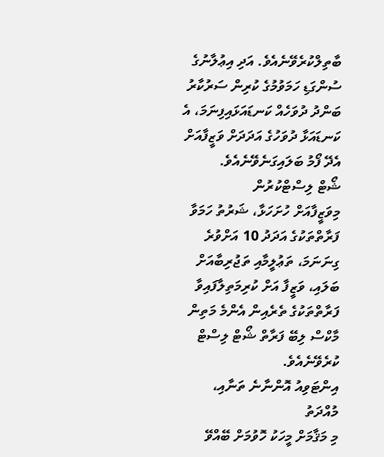ބާތިލްކުރެވޭނެއެވެ. އަދި އިޢުލާނުގެ ސުންގަޑި ހަމަވުމުގެ ކުރިން ސަރުކާރު ބަންދު ދުވަހެއް ކަނޑައަޅައިފިނަމަ، އެ ކަނޑައަޅާ ދުވަހުގެ އަދަދަށް ވަޒީފާއަށް އެދޭ ފޯމު ބަލައިގަނެވޭނެއެވެ.
ޝޯޓް ލިސްޓްކުރުން
މިވަޒީފާއަށް ހުށަހަޅާ، ޝަރުތު ހަމަވާ ފަރާތްތަކުގެ އަދަދު 10 އަށްވުރެ ގިނަނަމަ، ތަޢުލީމާއި ތަޖުރިބާއަށް ބަލައި، ވަޒީފާ އަށް ކުރިމަތިލާފައިވާ ފަރާތްތަކުގެ ތެރެއިން އެންމެ މަތިން މާކްސް ލިބޭ ފަރާތް ޝޯޓް ލިސްޓް ކުރެވޭނެއެވެ.
އިންޓަވިއު އޮންނާނެ ތަނާއި، މުއްދަތު
މި މަޤާމަށް މީހަކު ހޮވުމަށް ބޭއްވޭ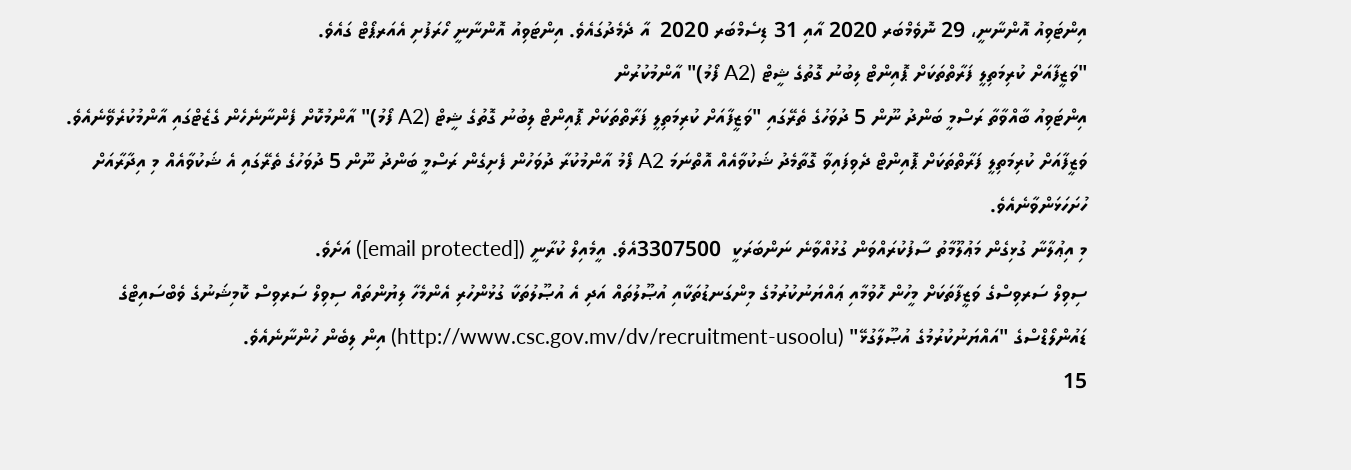އިންޓަވިއު އޮންނާނީ، 29 ނޮވެމްބަރ 2020 އާއި 31 ޑިސެމްބަރ 2020  އާ ދެމެދުގައެވެ. އިންޓަވިއު އޮންނާނީ ހޯރަފުށި އެއަރޕޯޓް ގައެވެ.
"ވަޒީފާއަށް ކުރިމަތިލީ ފަރާތްތަކަށް ޕޮއިންޓް ލިބުނު ގޮތުގެ ޝީޓް (A2 ފޯމު)" އާންމުކުރުން
އިންޓަވިއު ބާއްވާތާ ރަސްމީ ބަންދު ނޫން 5 ދުވަހުގެ ތެރޭގައި "ވަޒީފާއަށް ކުރިމަތިލީ ފަރާތްތަކަށް ޕޮއިންޓް ލިބުނު ގޮތުގެ ޝީޓް (A2 ފޯމު)" އާންމުކޮށް ފެންނާނެހެން ގެޒެޓްގައި އާންމުކުރެވޭނެއެވެ. ވަޒީފާއަށް ކުރިމަތިލީ ފަރާތްތަކަށް ޕޮއިންޓް ދެވިފައިވާ ގޮތާމެދު ޝަކުވާއެއް އޮތްނަމަ A2 ފޯމު އާންމުކުރާ ދުވަހުން ފެށިގެން ރަސްމީ ބަންދު ނޫން 5 ދުވަހުގެ ތެރޭގައި އެ ޝަކުވާއެއް މި އިދާރާއަށް ހުށަހަޅަންވާނެއެވެ.
މި އިޢުލާނާ ގުޅިގެން މަޢުލޫމާތު ސާފުކުރައްވަން ގުޅުއްވާނެ ނަންބަރަކީ  3307500އެވެ. އީމެއިލް ކުރާނީ ([email protected]) އަށެވެ.
ސިވިލް ސަރވިސްގެ ވަޒީފާތަކަށް މީހުން ހޮވުމާއި ޢައްޔަނުކުރުމުގެ މިންގަނޑުތަކާއި އުޞޫލުތައް އަދި އެ އުޞޫލުތަކާ ގުޅުންހުރި އެންމެހާ ލިޔުންތައް ސިވިލް ސަރވިސް ކޮމިޝަނުގެ ވެބްސައިޓްގެ ޑައުންލޯޑްސްގެ "އައްޔަނުކުރުމުގެ އުޞޫލާގުޅޭ" (http://www.csc.gov.mv/dv/recruitment-usoolu) އިން ލިބެން ހުންނާނެއެވެ.
15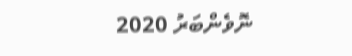ނޮވެންބަރު 2020